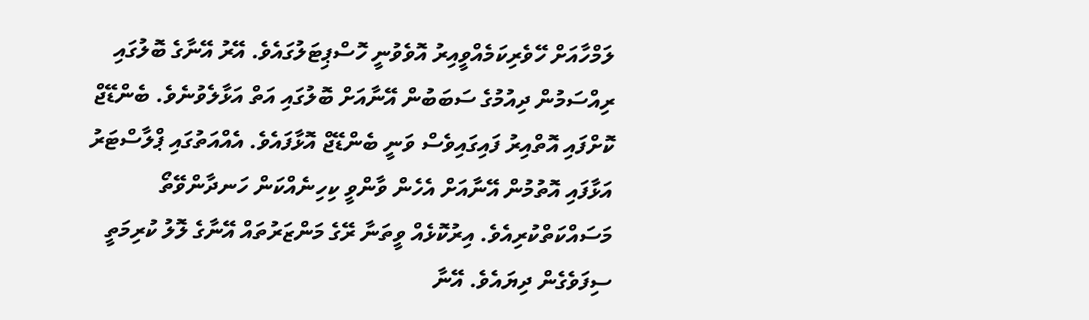ލަމްހާއަށް ހޭވެރިކަމެއްވީއިރު އޮވެވުނީ ހޮސްޕިޓަލުގައެވެ. އޭރު އޭނާގެ ބޮލުގައި ރިއްސަމުން ދިއުމުގެ ސަބަބުން އޭނާއަށް ބޮލުގައި އަތް އަޅާލެވުނެވެ. ބެންޑޭޖް ކޮށްފައި އޮތްއިރު ފައިގައިވެސް ވަނީ ބެންޑޭޖް އޮޅާފައެވެ. އެއްއަތުގައި ޕްލާސްޓަރު އަޅާފައި އޮތުމުން އޭނާއަށް އެހެން ވާންވީ ކިހިނެއްކަން ހަނދާންވޭތޯ މަސައްކަތްކުރިއެވެ. އިރުކޮޅެއް ވީތަނާ ރޭގެ މަންޒަރުތައް އޭނާގެ ލޮލު ކުރިމަތީ ސިފަވެގެން ދިޔައެވެ. އޭނާ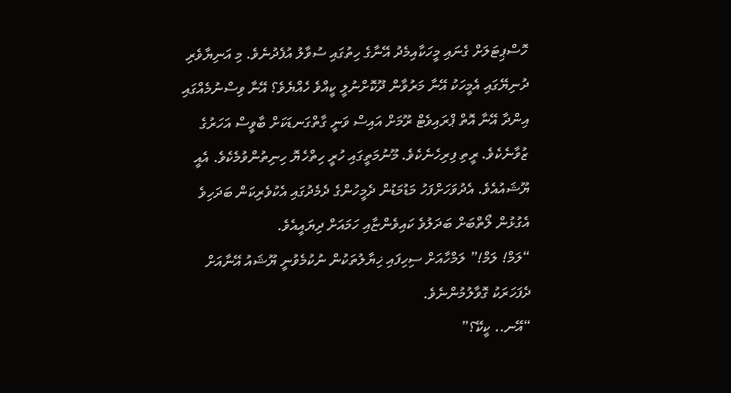ހޮސްޕިޓަލަށް ގެނައި މީހަކާއިމެދު އޭނާގެ ހިތުގައި ސުވާލު އުފެދުނެވެ. މި އަނިޔާވެރި ދުނިޔޭގައި އެމީހަކު އޭނާ މަރުވާން ދޫކޮށްނުލީ ކީއްވެ ހެއްޔެވެ؟ އޭނާ ވިސްނުމެއްގައި އިންދާ އޭނާ އޮތް ޕްރައިވެޓް ރޫމަށް އައިސް ވަނީ ގާތްގަނޑަކަށް ބާވީސް އަހަރުގެ ޒުވާނެކެވެ. ރީތި ފިރިހެނެކެވެ. މޫނުމަތީގައި ހުރީ ހިތްހެޔޮ ހިނިތުންވުމެކެވެ. އެއީ ޔޫޝައުއެވެ. އެދުވަހަށްފަހު މަޑުމަޑުން ދެމީހުންގެ ދެމެދުގައި އެކުވެރިކަން ބަދަހިވެ އެގުޅުން ލޯތްބަށް ބަދަލުވެ ކައިވެންޏާއި ހަމައަށް ދިޔައީއެވެ.
“ލަމް! ލަމް!” ލަމްހާއަށް ސިހިފައި ޚިޔާލުތަކުން ނުކުމެވުނީ ޔޫޝައު އޭނާއަށް ދެފަހަރަކު ގޮވާލުމުންނެވެ.
“އޭނ.. ކީކޭ؟”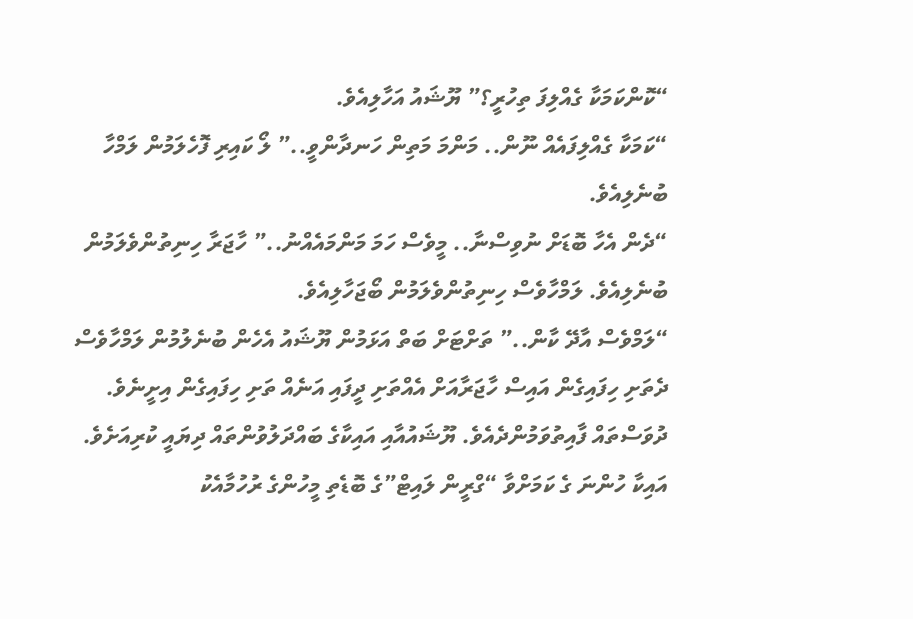“ކޮންކަމަކާ ގެއްލިފަ ތިހުރީ؟” ޔޫޝައު އަހާލިއެވެ.
“ކަމަކާ ގެއްލިފައެއް ނޫން.. މަންމަ މަތިން ހަނދާންވީ..” ލޯ ކައިރި ފޮހެލަމުން ލަމްހާ ބުނެލިއެވެ.
“ދެން އެހާ ބޮޑަށް ނުވިސްނާ.. މީވެސް ހަމަ މަންމައެއްނު..” ހާޖަރާ ހިނިތުންވެލަމުން ބުނެލިއެވެ. ލަމްހާވެސް ހިނިތުންވެލަމުން ބޯޖަހާލިއެވެ.
“ލަމްވެސް އާދޭ ކާން..” ތަށްޓަށް ބަތް އަޅަމުން ޔޫޝައު އެހެން ބުނެލުމުން ލަމްހާވެސް ދެތަށި ހިފައިގެން އައިސް ހާޖަރާއަށް އެއްތަށި ދީފައި އަނެއް ތަށި ހިފައިގެން އިށީނެވެ.
ދުވަސްތައް ފާއިތުވަމުންދެއެވެ. ޔޫޝައުއާއި އައިކާގެ ބައްދަލުވުންތައް ދިޔައީ ކުރިއަށެވެ. އައިކާ ހުންނަ ގެ ކަމަށްވާ “ގްރީން ލައިޓް”ގެ ބޮޑެތި މީހުންގެ ރުހުމާއެކު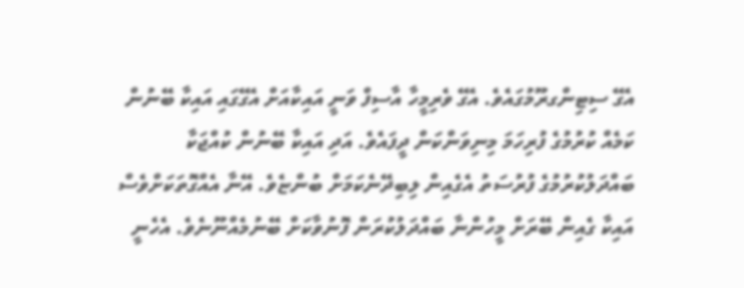އެގޭ ސިޓިންގރޫމުގައެވެ. އެގޭ ވެރިމީހާ އާސިފް ވަނީ އައިކާއަށް އެގޭގައި އައިކާ ބޭނުން ކަމެއް ކުރުމުގެ ފުރިހަމަ މިނިވަންކަން ދީފައެވެ. އަދި އައިކާ ބޭނުން ކުއްޖަކާ ބައްދަލުކުރުމުގެ ފުރުސަތު އެގެއިން ލިބިދޭނެކަމަށް ބުންޏެވެ. އޭނާ އެއްގޮތަކަށްވެސް އައިކާ ގެއިން ބޭރަށް މީހުންނާ ބައްދަލުކުރަން ފޮނުވާކަށް ބޭނުމެއްނޫނެވެ. އެހެނީ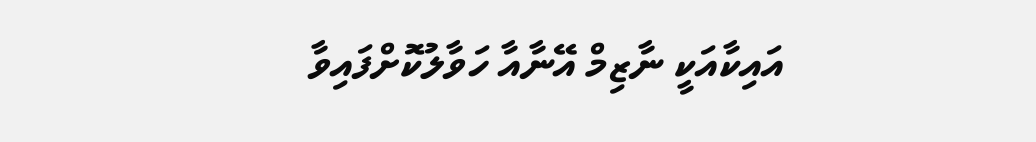އައިކާއަކީ ނާޒިމް އޭނާއާ ހަވާލުކޮށްފައިވާ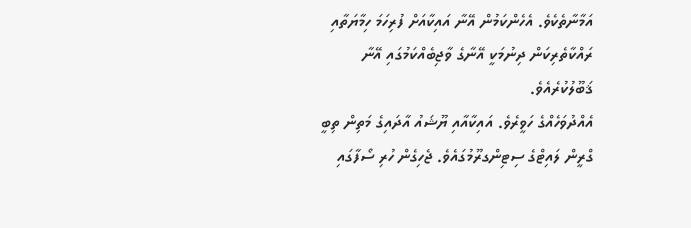އަމާނާތެކެވެ. އެހެންކަމުން އޭނާ އައިކާއަށް ފުރިހަމަ ހިމާޔަތާއި ރައްކާތެރިކަން ދިނުމަކީ އޭނާގެ ވާޖިބެއްކަމުގައި އޭނާ ޤަބޫލުކުރެއެވެ.
އެއްދުވަހެއްގެ ހަވީރެވެ. އައިކާއާއި ޔޫޝައު އާދައިގެ މަތިން ތިބީ ގްރީން ލައިޓްގެ ސިޓިންގރޫމުގައެވެ. ޖެހިގެން ހުރި ސޯފާގައި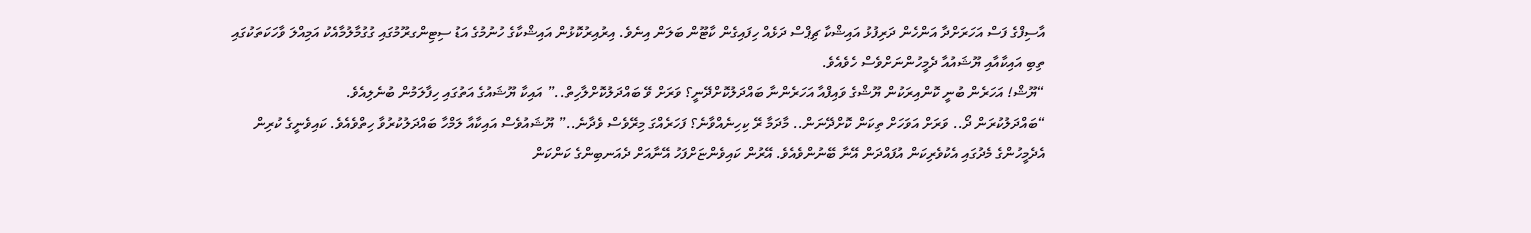އާސިފްގެ ފަސް އަހަރަށްދާ އަންހެން ދަރިފުޅު އައިޝްކާ ޗިޕްސް ދަޅެއް ހިފައިގެން ކާޓޫން ބަލަން އިނެވެ. އިރުއިރުކޮޅުން އައިޝްކާގެ ހުނުމުގެ އަޑު ސިޓިންގރޫމުގައި ގުގުމާލުމާއެކު އަމިއްލަ ވާހަކަތަކުގައި ތިބި އައިކާއާއި ޔޫޝައުއާ ދެމީހުންނަށްވެސް ހެވެއެވެ.
“ޔޫޝް! އަހަރެން ބުނީ ކޮންއިރަކުން ޔޫޝްގެ ވައިފްއާ އަހަރެންނާ ބައްދަލުކޮށްދޭނީ؟ ވަރަށް ވޭ ބައްދަލުކޮށްލާހިތް..” އައިކާ ޔޫޝައުގެ އަތުގައި ހިފާލަމުން ބުނެލިއެވެ.
“ބައްދަލުކުރަން ދޯ.. ވަރަށް އަވަހަށް ތިކަން ކޮށްދޭނަން.. މާދަމާ ރޭ ކިހިނެއްވާނެ؟ ފަހަރެއްގަ މިރޭވެސް ވެދާނެ..” ޔޫޝައުވެސް އައިކާއާ ލަމްހާ ބައްދަލުކުރުވާ ހިތްވެއެވެ. ކައިވެނީގެ ކުރިން އެދެމީހުންގެ މެދުގައި އެކުވެރިކަން އުފައްދަން އޭނާ ބޭނުންވެއެވެ. އޭރުން ކައިވެންޏަށްފަހު އޭނާއަށް ދެއަނބިންގެ ކަންކަން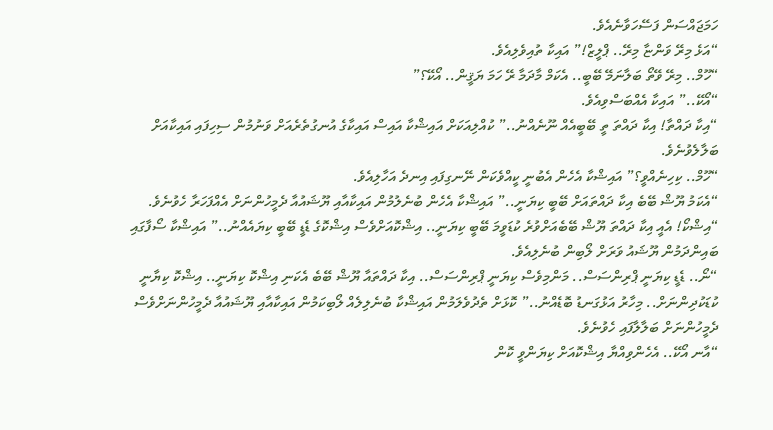ހަމަޖައްސަން ފަސޭހަވާނެއެވެ.
“އަޅެ މިރޭ ވަންޏާ މިރޭ.. ޕްލީޒް!” އައިކާ ތުއިވެލިއެވެ.
“ހޫމް.. މިރޭ ވޭތޯ ބަލާނަމޭ ބޭބީ.. އެކަމް މާދަމާ ރޭ ހަމަ ޔަޤީން.. އޯކޭ؟”
“އޯކޭ..” އައިކާ އެއްބަސްވިއެވެ.
“އިކާ ދައްތާ! އިކާ ދައްތަ ތީ ބޭބީއެއް ނޫނެއްނު..” ކުއްލިއަކަށް އައިޝްކާ އައިސް އައިކާގެ އުނގުތެރެއަށް ވަނުމުން ސިހިފައި އައިކާއަށް ބަލާލެވުނެވެ.
“ހޫމް.. ކިހިނެއްވީ؟” އައިޝްކާ އެހެން އެބުނީ ކީއްވެކަން ނޭނގިފައި އިނދެ އަހާލިއެވެ.
“އެކަމު ޔޫޝް ބޭބެ އިކާ ދައްތައަށް ބޭބީ ކިޔަނީ..” އައިޝްކާ އެހެން ބުނެލުމުން އައިކާއާއި ޔޫޝައުއާ ދެމީހުންނަށް އެއްފަހަރާ ހެވުނެވެ.
“އިޝްކޯ! އެއީ އިކާ ދައްތަ ޔޫޝް ބޭބެއަށްވުރެ ކުޑަވީމަ ބޭބީ ކިޔަނީ.. އިޝްކޮއަށްވެސް އިޝްކޮގެ ޑެޑީ ބޭބީ ކިޔައެއްނު..” އައިޝްކާ ސޯފާގައި ބައިންދަމުން ޔޫޝައު ވަރަށް ލޯބިން ބުނެލިއެވެ.
“ނޯ.. ޑެޑީ ކިޔަނީ ޕްރިންސަސް.. މަންމިވެސް ކިޔަނީ ޕްރިންސަސް.. އިކާ ދައްތައާ ޔޫޝް ބޭބެ އެކަނި އިޝްކޮ ކިޔަނީ.. އިޝްކޮ ކިޔާނީ ކުޑަކުދިންނަށް.. މިހާރު އަޅުގަނޑު ބޮޑެއްނު..” ކޮޅަށް ތެދުވެލަމުން އައިޝްކާ ބުނެލިލެއް ލޯބިކަމުން އައިކާއާއި ޔޫޝައުއާ ދެމީހުންނަށްވެސް ދެމީހުންނަށް ބަލާލާފައި ހެވުނެވެ.
“އާނ އޯކޭ.. އެހެންވިއްޔާ އިޝްކޮއަށް ކިޔަންވީ ކޮން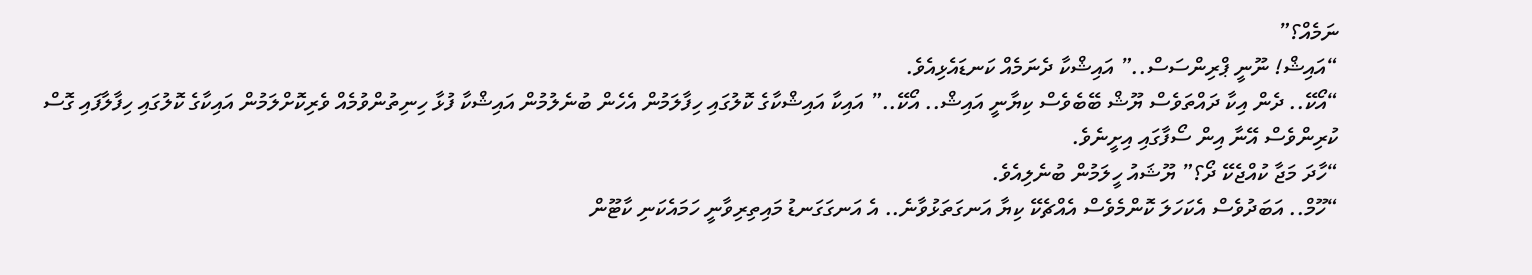ނަމެއް؟”
“އައިޝް! ނޫނީ ޕްރިންސަސް..” އައިޝްކާ ދެނަމެއް ކަނޑައެޅިއެވެ.
“އޯކޭ.. ދެން އިކާ ދައްތަވެސް ޔޫޝް ބޭބެވެސް ކިޔާނީ އައިޝް.. އޯކޭ..” އައިކާ އައިޝްކާގެ ކޮލުގައި ހިފާލަމުން އެހެން ބުނެލުމުން އައިޝްކާ ފުޅާ ހިނިތުންވުމެއް ވެރިކޮށްލަމުން އައިކާގެ ކޮލުގައި ހިފާލާފައި ގޮސް ކުރިންވެސް އޭނާ އިން ސޯފާގައި އިށީނެވެ.
“ހާދަ މަޖާ ކުއްޖެކޭ ދޯ؟” ޔޫޝައު ހީލަމުން ބުނެލިއެވެ.
“ހޫމް.. އަބަދުވެސް އެކަހަލަ ކޮންމެވެސް އެއްޗެކޭ ކިޔާ އަނގަތަޅުވާނެ.. އެ އަނގަގަނޑު މައިތިރިވާނީ ހަމައެކަނި ކާޓޫން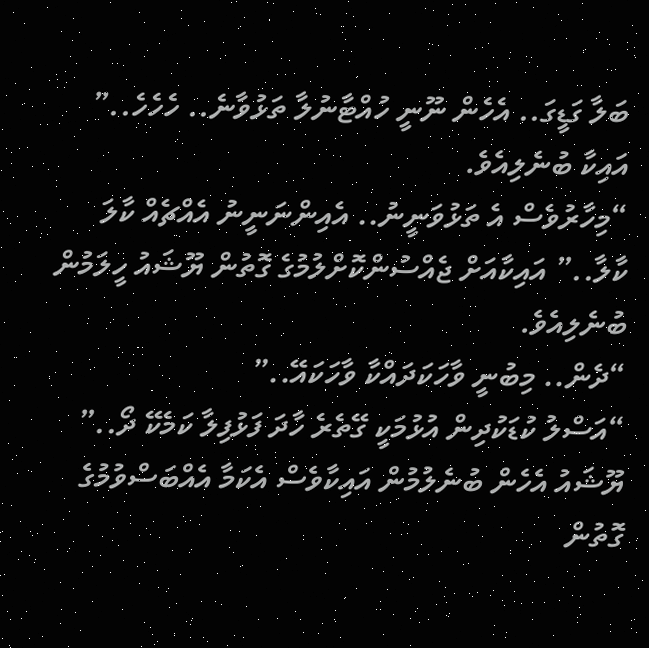ބަލާ ގަޑީގަ.. އެހެން ނޫނީ ހުއްޓާނުލާ ތަޅުވާނެ.. ހެހެހެ..” އައިކާ ބުނެލިއެވެ.
“މިހާރުވެސް އެ ތަޅުވަނީނު.. އެއިންނަނީނު އެއްޗެއް ކާލަ ކާލާ..” އައިކާއަށް ޖެއްސުންކޮށްލުމުގެ ގޮތުން ޔޫޝައު ހީލަމުން ބުނެލިއެވެ.
“ދެން.. މިބުނީ ވާހަކަދައްކާ ވާހަކައޭ..”
“އަސްލު ކުޑަކުދިން އުޅުމަކީ ގޭތެރެ ހާދަ ފަޅުފިލާ ކަމެކޭ ދޯ..” ޔޫޝައު އެހެން ބުނެލުމުން އައިކާވެސް އެކަމާ އެއްބަސްވުމުގެ ގޮތުން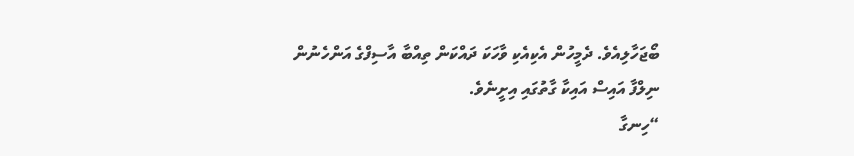ބޯޖަހާލިއެވެ. ދެމީހުން އެކިއެކި ވާހަކަ ދައްކަން ތިއްބާ އާސިފްގެ އަންހެނުން ނިލްފާ އައިސް އައިކާ ގާތުގައި އިށީނެވެ.
“ހިނގާ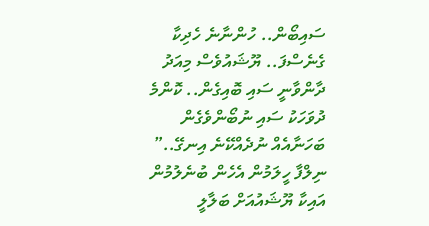ސައިބޯން.. ހުންނާނެ ހެދިކާ ގެނެސްފަ.. ޔޫޝައުވެސް މިއަދު ދާންވާނީ ސައި ބޮއިގެން.. ކޮންމެ ދުވަހަކު ސައި ނުބޯންވެގެން ބަހަނާއެއް ނުދެއްކޭނެ އިނގޭ..” ނިލްފާ ހީލަމުން އެހެން ބުނެލުމުން އައިކާ ޔޫޝައުއަށް ބަލާލީ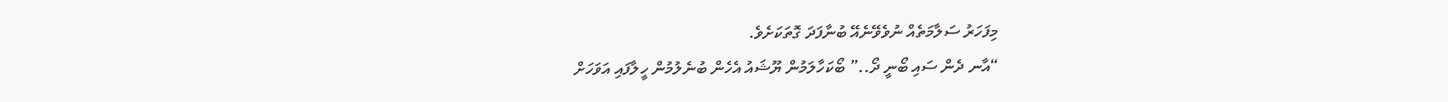މިފަހަރު ސަލާމަތެއް ނުވެވޭނެއޭ ބުނާފަދަ ގޮތަކަށެވެ.
“އާނ ދެން ސައި ބޯނީ ދޯ..” ބޯކަހާލަމުން ޔޫޝައު އެހެން ބުނެލުމުން ހީލާފައި އަވަހަށް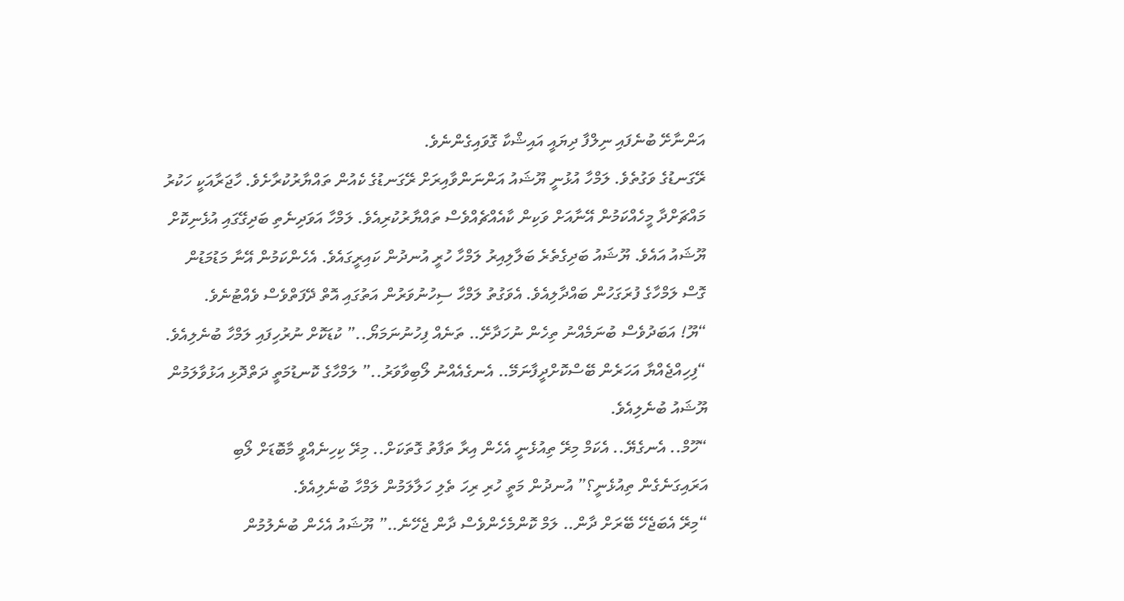އަންނާށޭ ބުނެފައި ނިލްފާ ދިޔައީ އައިޝްކާ ގޮވައިގެންނެވެ.
ރޭގަނޑުގެ ވަގުތެވެ. ލަމްހާ އުޅުނީ ޔޫޝައު އަންނަންވާއިރަށް ރޭގަނޑުގެ ކެއުން ތައްޔާރުކުރާށެވެ. ހާޖަރާއަކީ ހަކުރު މައްޗަށްދާ މީހެއްކަމުން އޭނާއަށް ވަކިން ކާއެއްޗެއްވެސް ތައްޔާރުކުރިއެވެ. ލަމްހާ އަވަދިނެތި ބަދިގޭގައި އުޅެނިކޮށް ޔޫޝައު އައެވެ. ޔޫޝައު ބަދިގެތެރެ ބަލާލިއިރު ލަމްހާ ހުރީ އުނދުން ކައިރީގައެވެ. އެހެންކަމުން އޭނާ މަޑުމަޑުން ގޮސް ލަމްހާގެ ފުރަގަހުން ބައްދާލިއެވެ. އެވަގުތު ލަމްހާ ސިހުނުވަރުން އަތުގައި އޮތް ދޭފަތްވެސް ވެއްޓުނެވެ.
“ޔޫ! އަބަދުވެސް ބުނަމެއްނު ތިހެން ނުހަދާށޭ.. ތަނެއް ފިހުނުނަމަޔޯ..” ކުޑަކޮށް ނުރުހިފައި ލަމްހާ ބުނެލިއެވެ.
“ފިހިއްޖެއްޔާ އަހަރެން ބޭސްކޮށްދީފާނަމޭ.. އެނގެއެއްނު ލޯބިވާވަރު..” ލަމްހާގެ ކޮނޑުމަތީ ދަތްދޮޅި އަޅުވާލަމުން ޔޫޝައު ބުނެލިއެވެ.
“ހޫމް.. އެނގެޔޭ.. އެކަމް މިރޭ ތިއުޅެނީ އެހެން އިރާ ތަފާތު ގޮތަކަށް.. މިރޭ ކިހިނެއްވީ މާބޮޑަށް ލޯބި އަރައިގަނެގެން ތިއުޅެނީ؟” އުނދުން މަތީ ހުރި ރިހަ ތެލި ހަލާލަމުން ލަމްހާ ބުނެލިއެވެ.
“މިރޭ އެބަޖެހޭ ބޭރަށް ދާން.. ލަމް ކޮންމެހެންވެސް ދާން ޖެހޭނެ..” ޔޫޝައު އެހެން ބުނެލުމުން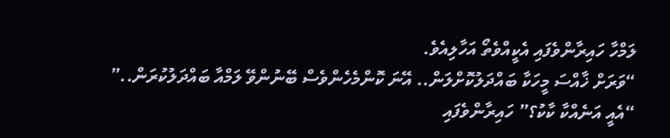ލަމްހާ ހައިރާންވެފައި އެކީއްވެތޯ އަހާލިއެވެ.
“ވަރަށް ޚާއްސަ މީހަކާ ބައްދަލުކޮށްލަން.. އޭނަ ކޮންމެހެންވެސް ބޭނުންވޭ ލަމްއާ ބައްދަލުކުރަން..”
“އެއީ އަނެއްކާ ކާކު؟” ހައިރާންވެފައި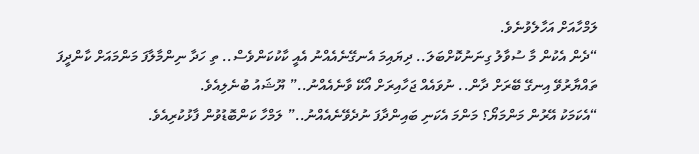ލަމްހާއަށް އަހާލެވުނެވެ.
“ދެން އެކުން މާ ސުވާލު ގިނަނުކޮށްބަލަ.. ދިޔައިމަ އެނގޭނެއެއްނު އެއީ ކާކުކަންވެސް.. ތި ހަދާ ނިންމާލާފަ މަންމައަށް ކާންދީފަ ތައްޔާރުވޭ އިނގޭ ބޭރަށް ދާން.. ނުވައެއް ޖަހާއިރަށް އޯކޭ ވާނެއެއްނު..” ޔޫޝައު ބުނެލިއެވެ.
“އެކަމަކު އޭރުން މަންމަޔޯ؟ މަންމަ އެކަނި ބައިންދާފަ ނުދެވޭނެއެއްނު..” ލަމްހާ ކަންބޮޑުވުން ފާޅުކުރިއެވެ.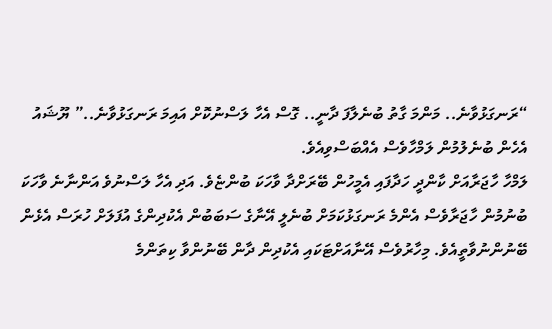“ރަނގަޅުވާނެ.. މަންމަ ގާތު ބުނެލާފަ ދާނީ.. ގޮސް އެހާ ލަސްނުކޮށް އައިމަ ރަނގަޅުވާނެ..” ޔޫޝައު އެހެން ބުނެލުމުން ލަމްހާވެސް އެއްބަސްވިއެވެ.
ލަމްހާ ހާޖަރާއަށް ކާންދީ ހަދާފައި އެމީހުން ބޭރަށްދާ ވާހަކަ ބުންޏެވެ. އަދި އެހާ ލަސްނުވެ އަންނާނެ ވާހަކަ ބުނުމުން ހާޖަރާވެސް އެންމެ ރަނގަޅުކަމަށް ބުނެލީ އޭނާގެ ސަބަބުން އެކުދިންގެ އުފަލަށް ހުރަސް އެޅެން ބޭނުންނުވާތީއެވެ. މިހާރުވެސް އޭނާއަށްޓަކައި އެކުދިން ދާން ބޭނުންވާ ކިތަންމެ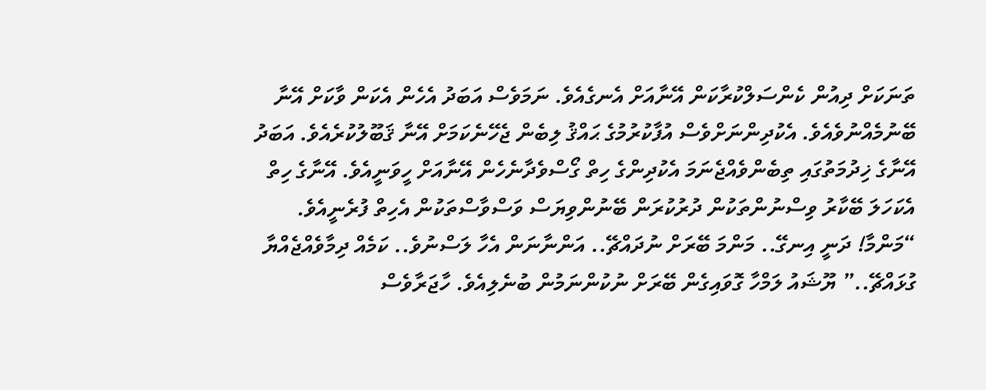ތަނަކަށް ދިއުން ކެންސަލްކުރާކަން އޭނާއަށް އެނގެއެވެ. ނަމަވެސް އަބަދު އެހެން އެކަން ވާކަށް އޭނާ ބޭނުމެއްނުވެއެވެ. އެކުދިންނަށްވެސް އުފާކުރުމުގެ ޙައްޤު ލިބެން ޖެހޭނެކަމަށް އޭނާ ޤަބޫލުކުރެއެވެ. އަބަދު އޭނާގެ ޚިދުމަތުގައި ތިބެންވެއްޖެނަމަ އެކުދިންގެ ހިތް ގޯސްވެދާނެހެން އޭނާއަށް ހީވަނީއެވެ. އޭނާގެ ހިތް އެކަހަލަ ބޭކާރު ވިސްނުންތަކުން ދުރުކުރަން ބޭނުންވިޔަސް ވަސްވާސްތަކުން އެހިތް ފުރެނީއެވެ.
“މަންމާ! ދަނީ އިނގޭ.. މަންމަ ބޭރަށް ނުދައްޗޭ.. އަންނާނަން އެހާ ލަސްނުވެ.. ކަމެއް ދިމާވެއްޖެއްޔާ ގުޅައްޗޭ..” ޔޫޝައު ލަމްހާ ގޮވައިގެން ބޭރަށް ނުކުންނަމުން ބުނެލިއެވެ. ހާޖަރާވެސް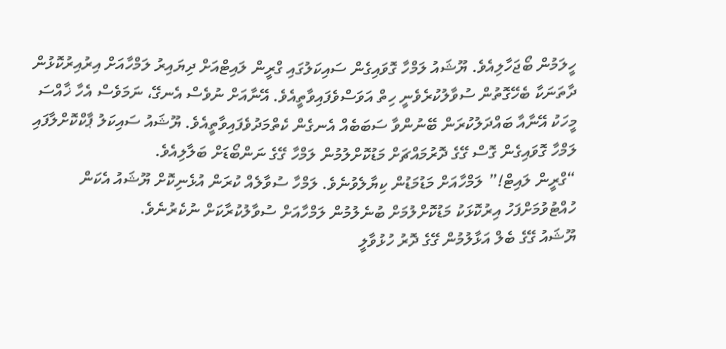ހީލަމުން ބޯޖަހާލިއެވެ. ޔޫޝައު ލަމްހާ ގޮވައިގެން ސައިކަލުގައި ގްރީން ލައިޓްއަށް ދިޔައިރު ލަމްހާއަށް އިރުއިރުކޮޅުން ދާތަނަކާ ބެހޭގޮތުން ސުވާލުކުރެވެނީ ހިތް އަވަސްވެފައިވާތީއެވެ. އޭނާއަށް ނުވެސް އެނގޭ، ނަމަވެސް އެހާ ޚާއްސަ މީހަކު އޭނާއާ ބައްދަލުކުރަން ބޭނުންވާ ސަބަބެއް އެނގެން ކެތްމަދުވެފައިވާތީއެވެ. ޔޫޝައު ސައިކަލު ޕާކްކޮށްލާފައި ލަމްހާ ގޮވައިގެން ގޮސް ގޭގެ ދޮރުމައްޗަށް މަޑުކޮށްލުމުން ލަމްހާ ގޭގެ ނަންބޯޑަށް ބަލާލިއެވެ.
“ގްރީން ލައިޓް!” ލަމްހާއަށް މަޑުމަޑުން ކިޔާލެވުނެވެ. ލަމްހާ ސުވާލެއް ކުރަން އުޅެނިކޮށް ޔޫޝައު އެކަން ހުއްޓުވުމަށްފަހު އިރުކޮޅަކު މަޑުކޮށްލުމަށް ބުނެލުމުން ލަމްހާއަށް ސުވާލުކުރާކަށް ނުކެރުނެވެ.
ޔޫޝައު ގޭގެ ބެލް އަޅާލުމުން ގޭގެ ދޮރު ހުޅުވާލީ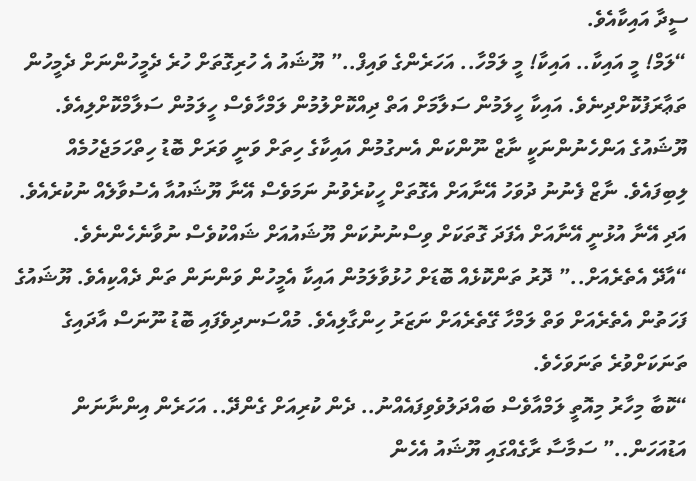ސީދާ އައިކާއެވެ.
“ލަމް! މީ އައިކާ.. އައިކާ! މީ ލަމްހާ.. އަހަރެންގެ ވައިފް..” ޔޫޝައު އެ ހުރިގޮތަށް ހުރެ ދެމީހުންނަށް ދެމީހުން ތަޢާރަފުކޮށްދިނެވެ. އައިކާ ހީލަމުން ސަލާމަށް އަތް ދިއްކޮށްލުމުން ލަމްހާވެސް ހީލަމުން ސަލާމްކޮށްލިއެވެ. ޔޫޝައުގެ އަންހެނުންނަކީ ނާޒް ނޫންކަން އެނގުމުން އައިކާގެ ހިތަށް ވަނީ ވަރަށް ބޮޑު ހިތްހަމަޖެހުމެއް ލިބިފައެވެ. ނާޒް ފެނުނު ދުވަހު އޭނާއަށް އެގޮތަށް ހީކުރެވުނު ނަމަވެސް އޭނާ ޔޫޝައުއާ އެސުވާލެއް ނުކުރެއެވެ. އަދި އޭނާ އުޅުނީ އޭނާއަށް އެފަދަ ގޮތަކަށް ވިސްނުނުކަން ޔޫޝައުއަށް ޝައްކުވެސް ނުވާނެހެންނެވެ.
“އާދޭ އެތެރެއަށް..” ދޮރު ތަންކޮޅެއް ބޮޑަށް ހުޅުވާލަމުން އައިކާ އެމީހުން ވަންނަން ތަން ދެއްކިއެވެ. ޔޫޝައުގެ ފަހަތުން އެތެރެއަށް ވަތް ލަމްހާ ގޭތެރެއަށް ނަޒަރު ހިންގާލިއެވެ. މުއްސަނދިވެފައި ބޮޑު ނޫނަސް އާދައިގެ ތަނަކަށްވުރެ ތަނަވަހެވެ.
“ކޮބާ މިހާރު މިއޮތީ ލަމްއާވެސް ބައްދަލުވެވިފައެއްނު.. ދެން ކުރިއަށް ގެންދޭ.. އަހަރެން އިންނާނަން އަޑުއަހަން..” ސަމާސާ ރާގެއްގައި ޔޫޝައު އެހެން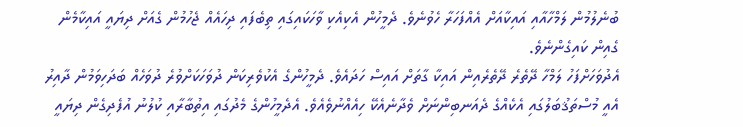ބުނެލުމުން ލަމްހާއާއި އައިކާއަށް އެއްފަހަރާ ހެވުނެވެ. ދެމީހުން އެކިއެކި ވާހަކައިގައި ތިބެފައި ދިހައެއް ޖެހުމުން ގެއަށް ދިޔައީ އައިކާމެން ގެއިން ކައިގެންނެވެ.
އެދުވަހަށްފަހު ލަމްހާ ދޭތެރެ ދޭތެރެއިން އައިކާ ގާތަށް އައިސް ހަދައެވެ. ދެމީހުންގެ އެކުވެރިކަން ދުވަހަކަށްވުރެ ދުވަހެއް ބަދަހިވަމުން ދާއިރު އެއީ މުސްތަޤުބަލުގައި އެކެއްގެ ދެއަނބިންނަށް ވެދާނެއެކޭ ހިއެއްނުވެއެވެ. އެދެމީހުންގެ މެދުގައި އިތުބާރާއި ކުލުނު އުފެދިގެން ދިޔައީ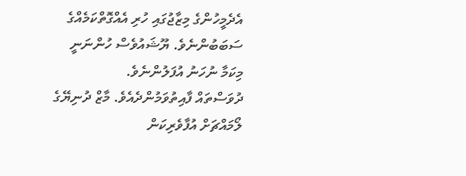އެދެމީހުންގެ މިޒާޖުގައި ހުރި އެއްގޮތްކަމެއްގެ ސަބަބުންނެވެ. ޔޫޝައުވެސް ހުންނަނީ މިކަމާ ނުހަނު އުފަލުންނެވެ.
ދުވަސްތައް ފާއިތުވަމުންދެއެވެ. މާޒް ދުނިޔޭގެ ލޯމައްޗަށް އުފާވެރިކަން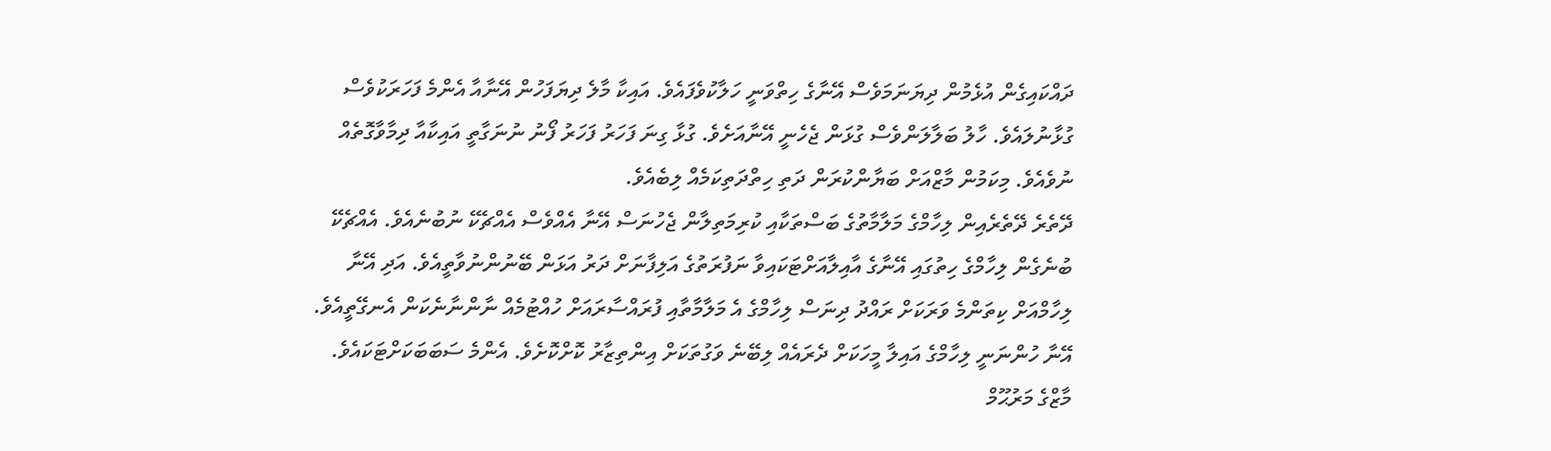ދައްކައިގެން އުޅެމުން ދިޔަނަމަވެސް އޭނާގެ ހިތްވަނީ ހަލާކުވެފައެވެ. އައިކާ މާލެ ދިޔަފަހުން އޭނާއާ އެންމެ ފަހަރަކުވެސް ގުޅާނުލައެވެ. ހާލު ބަލާލަންވެސް ގުޅަން ޖެހެނީ އޭނާއަށެވެ. ގުޅާ ގިނަ ފަހަރު ފަހަރު ފޯނު ނުނަގާތީ އައިކާއާ ދިމާވާގޮތެއް ނުވެއެވެ. މިކަމުން މާޒްއަށް ބަޔާންކުރަން ދަތި ހިތްދަތިކަމެއް ލިބެއެވެ.
ދޭތެރެ ދޭތެރެއިން ލިހާމްގެ މަލާމާތުގެ ބަސްތަކާއި ކުރިމަތިލާން ޖެހުނަސް އޭނާ އެއްވެސް އެއްޗެކޭ ނުބުނެއެވެ. އެއްޗެކޭ ބުނެގެން ލިހާމްގެ ހިތުގައި އޭނާގެ އާއިލާއަށްޓަކައިވާ ނަފުރަތުގެ އަލިފާނަށް ދަރު އަޅަން ބޭނުންނުވާތީއެވެ. އަދި އޭނާ ލިހާމްއަށް ކިތަންމެ ވަރަކަށް ރައްދު ދިނަސް ލިހާމްގެ އެ މަލާމާތާއި ފުރައްސާރައަށް ހުއްޓުމެއް ނާންނާނެކަން އެނގޭތީއެވެ. އޭނާ ހުންނަނީ ލިހާމްގެ އައިލާ މީހަކަށް ދެރައެއް ލިބޭނެ ވަގުތަކަށް އިންތިޒާރު ކޮށްކޮށެވެ. އެންމެ ސަބަބަކަށްޓަކައެވެ. މާޒްގެ މަރުޙޫމް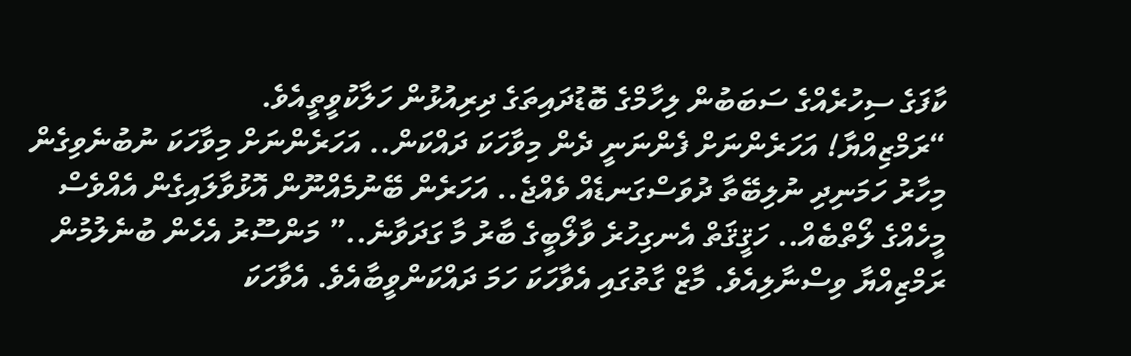ކާފަގެ ސިހުރެއްގެ ސަބަބުން ލިހާމްގެ ބޮޑުދައިތަގެ ދިރިއުޅުން ހަލާކުވީތީއެވެ.
“ރަމްޒިއްޔާ! އަހަރެންނަށް ފެންނަނީ ދެން މިވާހަކަ ދައްކަން.. އަހަރެންނަށް މިވާހަކަ ނުބުނެވިގެން މިހާރު ހަމަނިދި ނުލިބޭތާ ދުވަސްގަނޑެއް ވެއްޖެ.. އަހަރެން ބޭނުމެއްނޫން އޮޅުވާލައިގެން އެއްވެސް މީހެއްގެ ލޯތްބެއް.. ހަޤީޤަތް އެނގިހުރެ ވާލޯބީގެ ބާރު މާ ގަދަވާނެ..” މަންސޫރު އެހެން ބުނެލުމުން ރަމްޒިއްޔާ ވިސްނާލިއެވެ. މާޒް ގާތުގައި އެވާހަކަ ހަމަ ދައްކަންވީބާއެވެ. އެވާހަކަ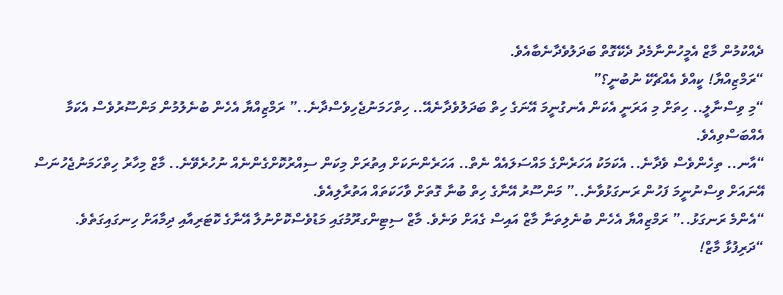ދެއްކުމުން މާޒް އެމީހުންނާމެދު ދެކޭގޮތް ބަދަލުވެދާނެބާއެވެ.
“ރަމްޒިއްޔާ! ކީއްވެ އެއްޗެކޭ ނުބުނީ؟”
“މި ވިސްނާލީ.. ހިތަށް މި އަރަނީ އެކަން އެނގުނީމަ އޭނަގެ ހިތް ބަދަލުވެދާނެއޭ.. ހިތްހަމަނުޖެހިވެސްދާނެ..” ރަމްޒިއްޔާ އެހެން ބުނެލުމުން މަންސޫރުވެސް އެކަމާ އެއްބަސްވިއެވެ.
“އާނ.. ތިހެންވެސް ވެދާނެ.. އެކަމަކު އަހަރެންގެ މައްސަލައެއް ނެތް.. އަހަރެންނަކަށް އިތުރަށް މިކަން ސިއްރުކޮށްގެންނެއް ނުހުރެވޭނެ.. މާޒް މިހާރު ހިތްހަމަނުޖެހުނަސް އޭނައަށް ވިސްނުނީމަ ފަހުން ރަނގަޅުވާނެ..” މަންސޫރު އޭނާގެ ހިތް ބުނާ ގޮތަށް ވާހަކަތައް އަތުރާލިއެވެ.
“އެންމެ ރަނގަޅު..” ރަމްޒިއްޔާ އެހެން ބުނެލިތަނާ މާޒް އައިސް ގެއަށް ވަނެވެ. މާޒް ސިޓިންގރޫމުގައި މަޑުވެސްކޮށްނުލާ އޭނާގެ ކޮޓަރިއާއި ދިމާއަށް ހިނގައިގަތެވެ.
“ދަރިފުޅާ މާޒް!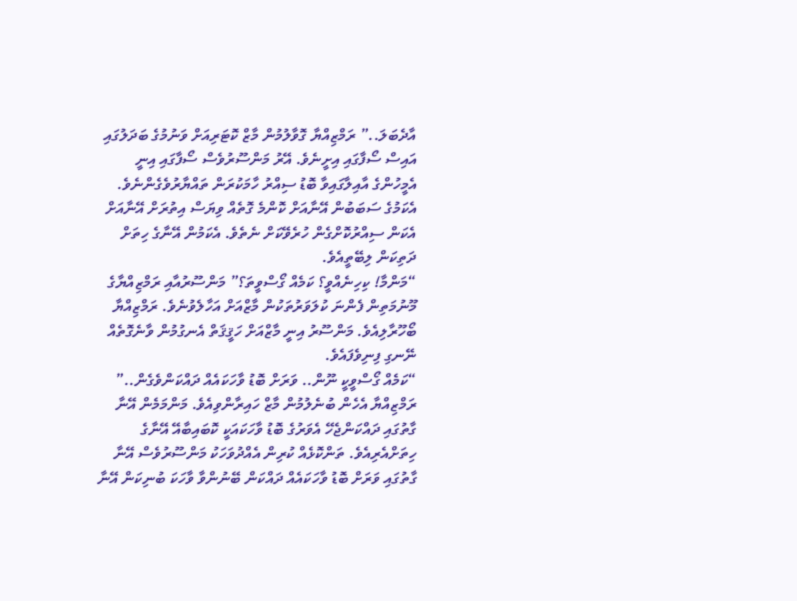އާދެބަލަ..” ރަމްޒިއްޔާ ގޮވާލުމުން މާޒް ކޮޓަރިއަށް ވަނުމުގެ ބަދަލުގައި އައިސް ސޯފާގައި އިށީނެވެ. އޭރު މަންސޫރުވެސް ސޯފާގައި އިނީ އެމީހުންގެ އާއިލާގައިވާ ބޮޑު ސިއްރު ހާމަކުރަން ތައްޔާރުވެގެންނެވެ. އެކަމުގެ ސަބަބުން އޭނާއަށް ކޮންމެ ގޮތެއް ވިޔަސް އިތުރަށް އޭނާއަށް އެކަން ސިއްރުކޮށްގެން ހުރެވޭކަށް ނެތެވެ. އެކަމުން އޭނާގެ ހިތަށް ދަތިކަން ލިބޭތީއެވެ.
“މަންމާ! ކިހިނެއްވީ؟ ކަމެއް ގޯސްވީތަ؟” މަންސޫރުއާއި ރަމްޒިއްޔާގެ މޫނުމަތިން ފެންނަ ކުލަވަރުތަކުން މާޒްއަށް އަހާލެވުނެވެ. ރަމްޒިއްޔާ ބޯހޫރާލިއެވެ. މަންސޫރު އިނީ މާޒްއަށް ހަޤީޤަތް އެނގުމުން ވާނެގޮތެއް ނޭނގި ފިނިވެފައެވެ.
“ކަމެއް ގޯސްވީކީ ނޫން.. ވަރަށް ބޮޑު ވާހަކައެއް ދައްކަންވެގެން..” ރަމްޒިއްޔާ އެހެން ބުނެލުމުން މާޒް ހައިރާންވިއެވެ. މަންމަމެން އޭނާ ގާތުގައި ދައްކަންޖެހޭ އެވަރުގެ ބޮޑު ވާހަކައަކީ ކޮބައިބާއޭ އޭނާގެ ހިތަށްއެރިއެވެ. ތަންކޮޅެއް ކުރިން އެއްދުވަހަކު މަންސޫރުވެސް އޭނާ ގާތުގައި ވަރަށް ބޮޑު ވާހަކައެއް ދައްކަން ބޭނުންވާ ވާހަކަ ބުނިކަން އޭނާ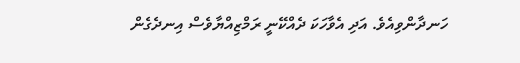ހަނދާންވިއެވެ. އަދި އެވާހަކަ ދެއްކޭނީ ރަމްޒިއްޔާވެސް އިނދެގެން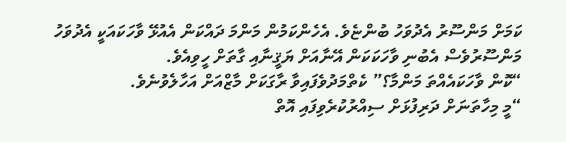ކަމަށް މަންސޫރު އެދުވަހު ބުންޏެވެ. އެހެންކަމުން މަންމަ ދައްކަން އެއުޅޭ ވާހަކައަކީ އެދުވަހު މަންސޫރުވެސް އެބުނި ވާހަކަކަން އޭނާއަށް ޔަޤީނާއި ގާތަށް ހީވިއެވެ.
“ކޮން ވާހަކައެއްތަ މަންމާ؟” ކެތްމަދުވެފައިވާ ރާގަކަށް މާޒްއަށް އަހާލެވުނެވެ.
“މީ މިހާތަނަށް ދަރިފުޅަށް ސިއްރުކުރެވިފައި އޮތް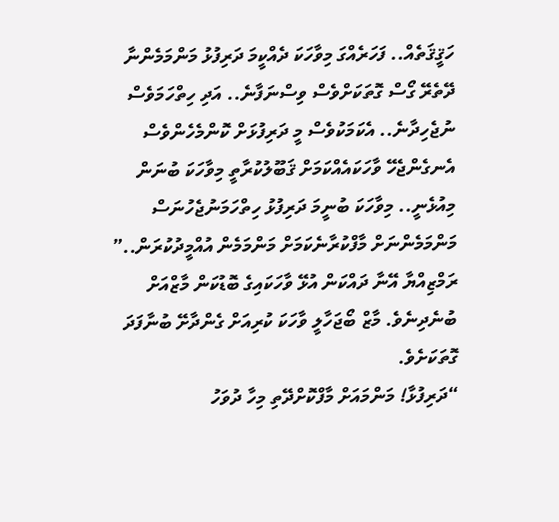ހަޤީޤަތެއް.. ފަހަރެއްގަ މިވާހަކަ ދެއްކީމަ ދަރިފުޅު މަންމަމެންނާ ދޭތެރޭ ގޯސް ގޮތަކަށްވެސް ވިސްނަފާނެ.. އަދި ހިތްހަމަވެސް ނުޖެހިދާނެ.. އެކަމަކުވެސް މީ ދަރިފުޅަށް ކޮންމެހެންވެސް އެނގެންޖެހޭ ވާހަކައެއްކަމަށް ޤަބޫލުކުރާތީ މިވާހަކަ ބުނަން މިއުޅެނީ.. މިވާހަކަ ބުނީމަ ދަރިފުޅު ހިތްހަމަނުޖެހުނަސް މަންމަމެންނަށް މާފްކުރާނެކަމަށް މަންމަމެން އުއްމީދުކުރަން..” ރަމްޒިއްޔާ އޭނާ ދައްކަން އުޅޭ ވާހަކައިގެ ބޮޑުކަން މާޒްއަށް ބުނެދިނެވެ. މާޒް ބޯޖަހާލީ ވާހަކަ ކުރިއަށް ގެންދާށޭ ބުނާފަދަ ގޮތަކަށެވެ.
“ދަރިފުޅާ! މަންމައަށް މާފްކޮށްދޭތި މިހާ ދުވަހު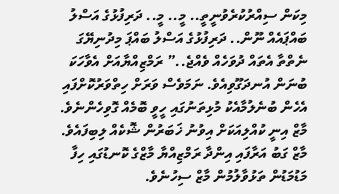މިކަން ސިއްރުކުރެވުނީތީ.. މީ.. މީ.. ދަރިފުޅުގެ އަސްލު ބައްޕައެއް ނޫން.. ދަރިފުޅުގެ އަސްލު ބައްޕަ މިދުނިޔޭގަ ނެތްތާ އެތައް ދުވަހެއް ވެއްޖެ..” ރަމްޒިއްޔާއަށް އެވާހަކަ ބުނަން އުނދަގޫވިއެވެ. ނަމަވެސް ވަރަށް ހިތްވަރުކޮށްފައި އެހެން ބުނެލުމާއެކު މުޅިތަނުގައި ހީވީ ބޮމެއް ގޮވިހެންނެވެ. މާޒް އިނީ ކުއްލިއަކަށް އިވުނު ޚަބަރުން ޝޮކެއް ލިބިފައެވެ. މާޒް ގަބު އަރާފައި އިންދާ ރަމްޒިއްޔާ މާޒްގެ ކޮނޑުގައި ހިފާ މަޑުމަޑުން ތަޅުވާލުމުން މާޒް ސިހުނެވެ.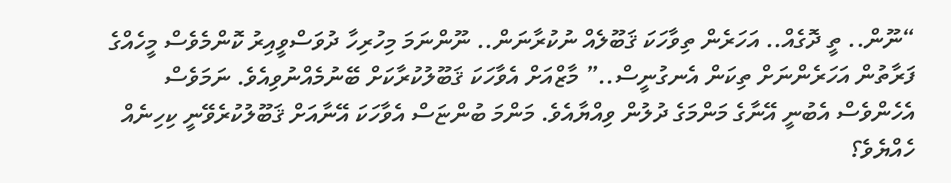“ނޫން.. ތީ ދޮގެއް.. އަހަރެން ތިވާހަކަ ޤަބޫލެއް ނުކުރާނަން.. ނޫންނަމަ މިހުރިހާ ދުވަސްވީއިރު ކޮންމެވެސް މީހެއްގެ ފަރާތުން އަހަރެންނަށް ތިކަން އެނގުނީސް..” މާޒްއަށް އެވާހަކަ ޤަބޫލުކުރާކަށް ބޭނުމެއްނުވިއެވެ. ނަމަވެސް އެހެންވެސް އެބުނީ އޭނާގެ މަންމަގެ ދުލުން ވިއްޔާއެވެ. މަންމަ ބުންޏަސް އެވާހަކަ އޭނާއަށް ޤަބޫލުކުރެވޭނީ ކިހިނެއް ހެއްޔެވެ؟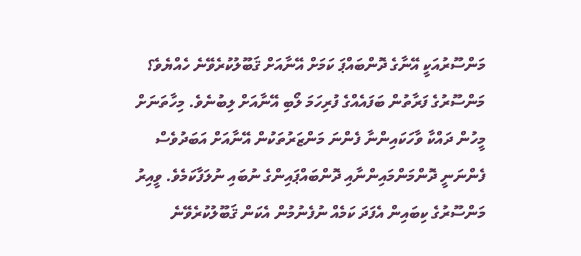މަންސޫރުއަކީ އޭނާގެ ދޮންބައްޕަ ކަމަށް އޭނާއަށް ޤަބޫލުކުރެވޭނެ ހެއްޔެވެ؟ މަންސޫރުގެ ފަރާތުން ބަފައެއްގެ ފުރިހަމަ ލޯބި އޭނާއަށް ލިބުނެވެ. މިހާތަނަށް މީހުން ދައްކާ ވާހަކައިންނާ ފެންނަ މަންޒަރުތަކުން އޭނާއަށް އަބަދުވެސް ފެންނަނީ ދޮންމަންމައިންނާއި ދޮންބައްޕައިންގެ ނުބައި ނުލަފާކަމެވެ. ވީއިރު މަންސޫރުގެ ކިބައިން އެފަދަ ކަމެއް ނުފެނުމުން އެކަން ޤަބޫލުކުރެވޭނެ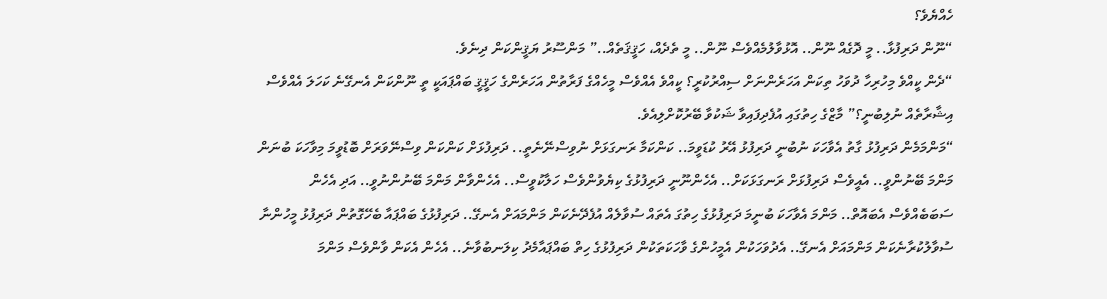ހެއްޔެވެ؟
“ނޫން ދަރިފުޅާ.. މީ ދޮގެއް ނޫން.. އޮޅުވާލުމެއްވެސް ނޫން.. މީ ތެދެއް، ހަޤީޤަތެއް..” މަންސޫރު ޔަޤީންކަން ދިނެވެ.
“ދެން ކީއްވެ މިހުރިހާ ދުވަހު ތިކަން އަހަރެންނަށް ސިއްރުކުރީ؟ ކީއްވެ އެއްވެސް މީހެއްގެ ފަރާތުން އަހަރެންގެ ހަޤީޤީ ބައްޕައަކީ ތީ ނޫންކަން އެނގޭނެ ކަހަލަ އެއްވެސް އިޝާރާތެއް ނުލިބުނީ؟” މާޒްގެ ހިތުގައި އުފެދިފައިވާ ޝަކުވާ ބޭރުކޮށްލިއެވެ.
“މަންމަމެން ދަރިފުޅު ގާތު އެވާހަކަ ނުބުނީ ދަރިފުޅު އޭރު ކުޑަވީމަ.. ކަންކަމާ ރަނގަޅަށް ނުވިސްނޭނެތީ.. ދަރިފުޅަށް ކަންކަން ވިސްނޭވަރަށް ބޮޑުވީމަ މިވާހަކަ ބުނަން މަންމަ ބޭނުންވީ.. އެއީވެސް ދަރިފުޅަށް ރަނގަޅަކަށް.. އެހެންނޫނީ ދަރިފުޅުގެ ކިޔެވުންވެސް ހަލާކުވީސް.. އެހެންވާން މަންމަ ބޭނުންނުވީ.. އަދި އެހެން ސަބަބެއްވެސް އެބައޮތް.. މަންމަ އެވާހަކަ ބުނީމަ ދަރިފުޅުގެ ހިތުގަ އެތައް ސުވާލެއް އުފެދޭނެކަން މަންމައަށް އެނގޭ.. ދަރިފުޅުގެ ބައްޕައާ ބެހޭގޮތުން ދަރިފުޅު މީހުންނާ ސުވާލުކުރާނެކަން މަންމައަށް އެނގޭ.. އެދުވަހަކުން އެމީހުންގެ ވާހަކަތަކުން ދަރިފުޅުގެ ހިތް ބައްޕައާމެދު ކިލަނބުވާނެ.. އެހެން އެކަން ވާންވެސް މަންމަ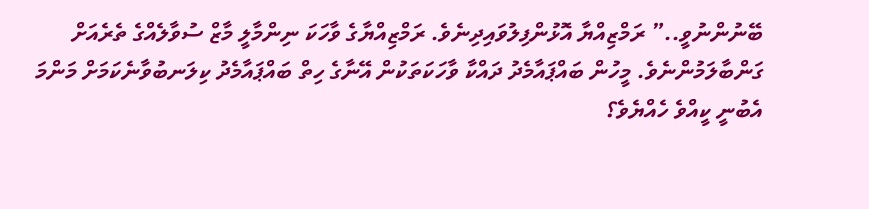ބޭނުންނުވީ..” ރަމްޒިއްޔާ އޮޅުންފިލުވައިދިނެވެ. ރަމްޒިއްޔާގެ ވާހަކަ ނިންމާލީ މާޒް ސުވާލެއްގެ ތެރެއަށް ގަންބާލަމުންނެވެ. މީހުން ބައްޕައާމެދު ދައްކާ ވާހަކަތަކުން އޭނާގެ ހިތް ބައްޕައާމެދު ކިލަނބުވާނެކަމަށް މަންމަ އެބުނީ ކީއްވެ ހެއްޔެވެ؟